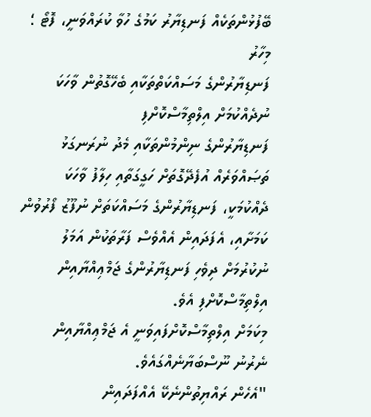ބޭފުޅުންތަކެއް ފަނޑިޔާރު ކަމުގެ ހުވާ ކުރައްވަނީ، ފޮޓޯ ؛ މިހާރު
ފަނޑިޔާރުންގެ މަސައްކަތްތަކާއި ބެހޭގޮތުން ވާހަކަ ނުދެއްކުމަށް އިލްތިމާސްކޮށްފި
ފަނޑިޔާރުންގެ ނިންމުންތަކާއި މެދު ނުރަނގަޅު ތަޞައްވަރެއް އުފެދޭގޮތަށް ހަގީގަތާއި ހިލާފު ވާހަކަ ދެއްކުމަކީ، ފަނޑިޔާރުންގެ މަސައްކަތަށް ނުފޫޒު ފޯރުވުން ކަމަށާއި، އެފަދައިން އެއްވެސް ފަރާތަކުން އަމަލު ނުކުރުމަށް ދިވެހި ފަނޑިޔާރުންގެ ޖަމްޢިއްޔާއިން އިލްތިމާސްކޮށްފި އެވެ.
މިކަމަށް އިލްތިމާސްކޮށްފައިވަނީ އެ ޖަމްޢިއްޔާއިން ނެރުނު ނޫސްބަޔާނެއްގައެވެ.
"އެހެން ރައްޔިތުންނެކޭ އެއްފަދައިން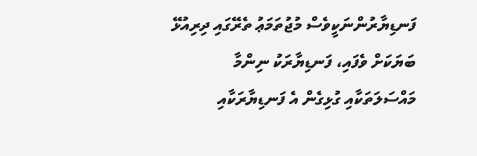ފަނޑިޔާރުންނަކީވެސް މުޖުތަމަޢު ތެރޭގައި ދިރިއުޅޭ ބަޔަކަށް ވެފައި، ފަނޑިޔާރަކު ނިންމާ މައްސަލަތަކާއި ގުޅިގެން އެ ފަނޑިޔާރަކާއި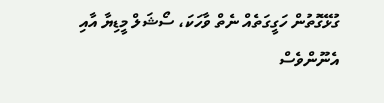ގުޅޭގޮތުން ހަގީގަތެއް ނެތް ވާހަކަ، ސޯޝަލް މީޑިޔާ އާއި އެނޫންވެސް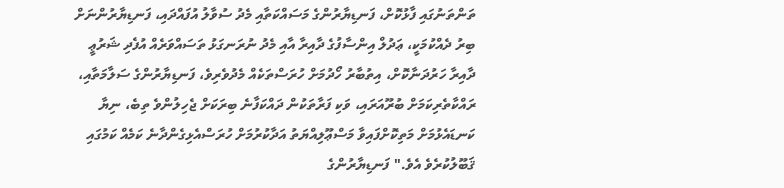ތަންތަނުގައި ފާޅުކޮށް، ފަނޑިޔާރުންގެ މަސައްކަތާއި މެދު ސުވާލު އުފައްދައި، ފަނޑިޔާރުންނަށް ބިރު ދެއްކުމަކީ، ޢަދުލް އިންސާފުގެ ދާއިރާ އާއި މެދު ނުރަނގަޅު ތަސައްވަރެއް އުފެދި ޝަރުޢީ ދާއިރާ ހަރުދަނާކޮށް، އިތުބާރު ހޯދުމަށް ހުރަސްތަކެއް މެދުވެރިވެ، ފަނޑިޔާރުންގެ ސަލާމަތާއި، ރައްކާތެރިކަމަށް ބުރޫއަރައި، ވަކި ފަރާތަކުން ދައްކަފާނެ ބިރަކަށް ޖެހިލުންވެ ތިބެ، ނިޔާ ކަނޑައެޅުމަށް މަތިކޮށްފައިވާ މަސްޢޫލިއްޔަތު އަދާކުރުމަށް ހުރަސްއެޅިގެންދާނެ ކަމެއް ކަމުގައި ޤަބޫލުކުރެވެ އެވެ." ފަނޑިޔާރުންގެ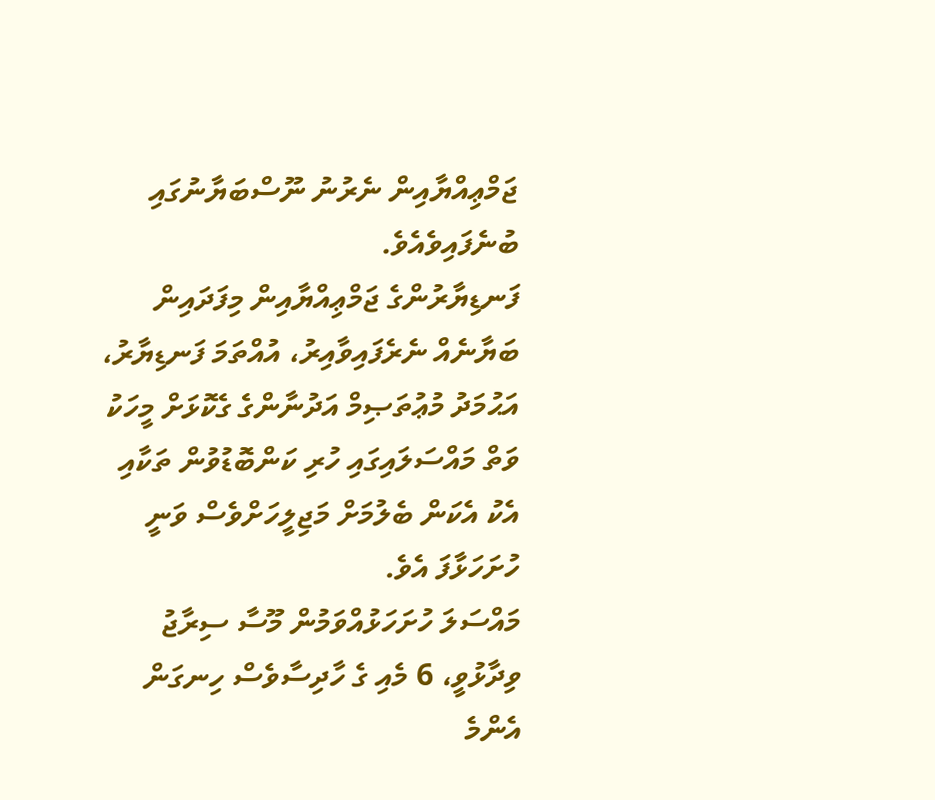ޖަމްޢިއްޔާއިން ނެރުނު ނޫސްބަޔާނުގައި ބުނެފައިވެއެވެ.
ފަނޑިޔާރުންގެ ޖަމްޢިއްޔާއިން މިފަދައިން ބަޔާނެއް ނެރެފައިވާއިރު، އުއްތަމަ ފަނޑިޔާރު، އަޙުމަދު މުޢުތަޞިމް އަދުނާންގެ ގެކޮޅަށް މީހަކު ވަތް މައްސަލައިގައި ހުރި ކަންބޮޑުވުން ތަކާއި އެކު އެކަން ބެލުމަށް މަޖިލީހަށްވެސް ވަނީ ހުށަހަޅާފަ އެވެ.
މައްސަލަ ހުށަހަޅުއްވަމުން މޫސާ ސިރާޖު ވިދާޅުވީ، 6 މެއި ގެ ހާދިސާވެސް ހިނގަން އެންމެ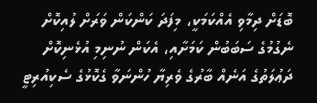ބޮޑަށް ދިމާވި އެއްކަމަކީ، މިފަދަ ކަންކަން ވަރަށް ލުއިކޮށް ނެގުމުގެ ސަބަބުން ކަމަށާއި، އެކަން ނުނިމި އުޅެނިކޮށް ދަޢުލަތުގެ އަނެއް ބާރުގެ ވެރިޔާ ހުންނަވާ ގެކޮޅުގެ ސެކިއުރިޓީ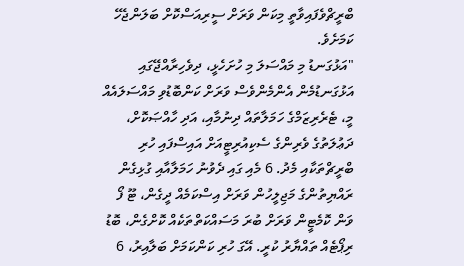ބްރީޗްވެފައިވާތީ މިކަން ވަރަށް ސީރިއަސްކޮށް ބަލަންޖެހޭ ކަމަށެވެ.
"އަޅުގަނޑު މި މައްސަލަ މި ހުށަހެޅީ، ދިވެހިރާއްޖޭގައި އަޅުގަނޑުމެން އެންމެންވެސް ވަރަށް ކަންބޮޑުވި މައްސަލައެއް މީ، ޓެރެރިޒަމްގެ ހަމަލާތައް ދިނުމާއި، އަދި ހާއްޞަކޮށް، ދަޢުލަތުގެ ވެރިންގެ ސެކިއުރިޓީއަށް އައިސްފައި ހުރި ބްރީޗްތަކާއި މެދު. 6 މެއި ގައި ދެވުނު ހަމަލާއާއި ގުޅިގެން ރައްޔިތުންގެ މަޖިލީހުން ވަރަށް އިސްކަމެއް ދީގެން، ޓޫ ފޯ ވަން ކޮމެޓީން ވަރަށް ބުރަ މަސައްކަތްތަކެއް ކޮށްގެން، ބޮޑު ރިޕޯޓެއް ތައްޔާރު ކުރީ. އޭގަ ހުރި ކަންކަމަށް ބަލާއިރު، 6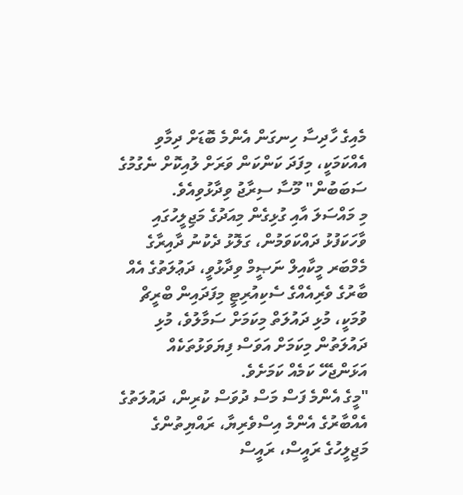މެއިގެ ހާދިސާ ހިނގަން އެންމެ ބޮޑަށް ދިމާވި އެއްކަމަކީ، މިފަދަ ކަންކަން ވަރަށް ލުއިކޮށް ނެގުމުގެ ސަބަބުން" މޫސާ ސިރާޖު ވިދާޅުވިއެވެ.
މި މައްސަލަ އާއި ގުޅިގެން މިއަދުގެ މަޖިލީހުގައި ވާހަކަފުޅު ދައްކަވަމުން، ގަލޮޅު ދެކުނު ދާއިރާގެ މެމްބަރ މީކާއިލް ނަޞީމް ވިދާޅުވީ، ދަޢުލަތުގެ އެއް ބާރުގެ ވެރިއެއްގެ ސެކިއުރިޓީ މިފަދައިން ބްރީޗް ވުމަކީ، މުޅި ދައުލަތް މިކަމަށް ސަމާލުވެ، މުޅި ދައުލަތުން މިކަމަށް އަވަސް ފިޔަވަޅުތަކެއް އަޅަންޖެހޭ ކަމެއް ކަމަށެވެ.
"މީގެ އެންމެ ފަސް މަސް ދުވަސް ކުރިން، ދައުލަތުގެ އެއްބާރުގެ އެންމެ އިސްވެރިޔާ، ރައްޔިތުންގެ މަޖިލީހުގެ ރައީސް، ރައީސް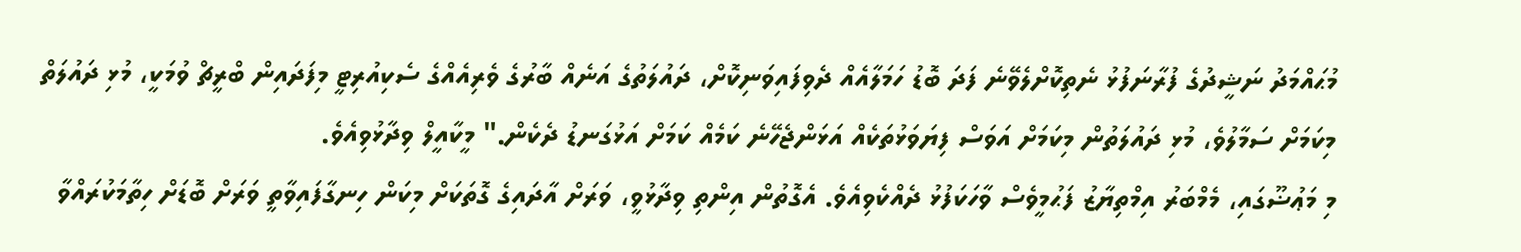މުޙައްމަދު ނަޝީދުގެ ފުރާނަފުޅު ނެތިކޮށްލެވޭނެ ފަދަ ބޮޑު ހަމަލާއެއް ދެވިފައިވަނިކޮށް، ދައުލަތުގެ އަނެއް ބާރުގެ ވެރިއެއްގެ ސެކިއުރިޓީ މިފަދައިން ބްރީޗް ވުމަކީ، މުޅި ދައުލަތް މިކަމަށް ސަމާލުވެ، މުޅި ދައުލަތުން މިކަމަށް އަވަސް ފިޔަވަޅުތަކެއް އަޅަންޖެހޭނެ ކަމެއް ކަމަށް އަޅުގަނޑު ދެކެން." މީކާއީލް ވިދާޅުވިއެވެ.
މި މަޢުޟޫގައި، މެމްބަރު އިމްތިޔާޒު ފަޙުމީވެސް ވާހަކަފުޅު ދެއްކެވިއެވެ. އެގޮތުން އިންތި ވިދާޅުވީ، ވަރަށް އާދައިގެ ގޮތަކަށް މިކަން ހިނގާފައިވާތީ ވަރަށް ބޮޑަށް ހިތާމަކުރައްވާ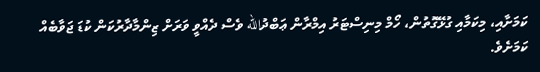ކަމަށާއި، މިކަމާއި ގުޅޭގޮތުން، ހޯމް މިނިސްޓަރު އިމްރާން ޢަބްދުالله ވެސް ދެއްވީ ވަރަށް ޒިންމާދާރުކަން ކުޑަ ޖަވާބެއް ކަމަށެވެ.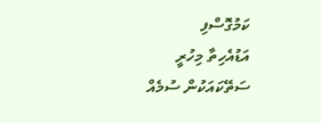ކަމުގޮސްފި
އަޑުއެހިތާ މިހުރީ
ސަތޭކައަކުން ސުމެއް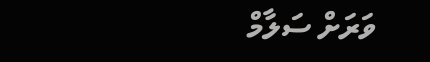ވަރަށް ސަލާމް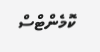ކޮމެންޓްސް